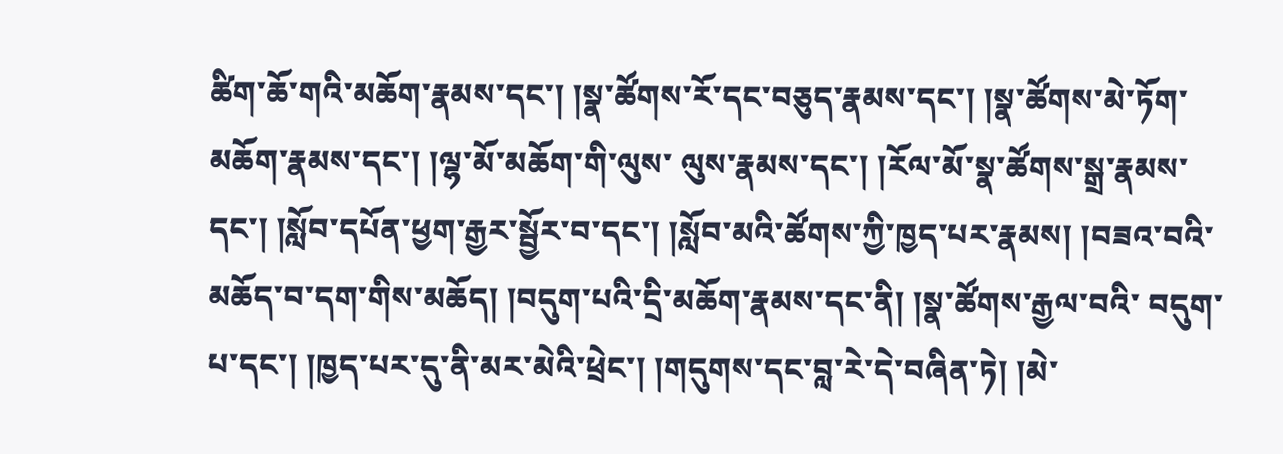ཚིག་ཆོ་གའི་མཆོག་རྣམས་དང་། །སྣ་ཚོགས་རོ་དང་བཅུད་རྣམས་དང་། །སྣ་ཚོགས་མེ་ཏོག་མཆོག་རྣམས་དང་། །ལྷ་མོ་མཆོག་གི་ལུས་ ལུས་རྣམས་དང་། །རོལ་མོ་སྣ་ཚོགས་སྒྲ་རྣམས་དང་། །སློབ་དཔོན་ཕྱག་རྒྱར་སྦྱོར་བ་དང་། །སློབ་མའི་ཚོགས་ཀྱི་ཁྱད་པར་རྣམས། །བཟའ་བའི་མཆོད་བ་དག་གིས་མཆོད། །བདུག་པའི་དྲི་མཆོག་རྣམས་དང་ནི། །སྣ་ཚོགས་རྒྱལ་བའི་ བདུག་པ་དང་། །ཁྱད་པར་དུ་ནི་མར་མེའི་ཕྲེང་། །གདུགས་དང་བླ་རེ་དེ་བཞིན་ཏེ། །མེ་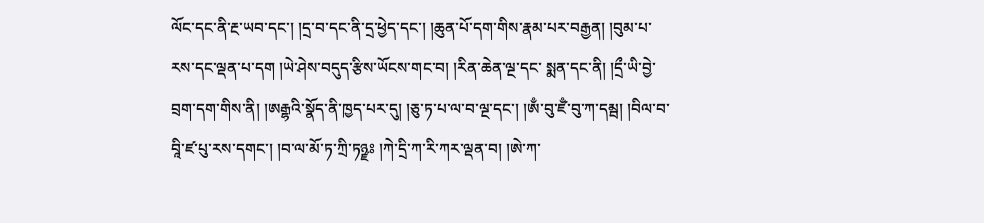ལོང་དང་ནི་རྔ་ཡབ་དང་། །དྲ་བ་དང་ནི་དྲ་ཕྱེད་དང་། །ཆུན་པོ་དག་གིས་རྣམ་པར་བརྒྱན། །བུམ་པ་རས་དང་ལྡན་པ་དག །ཡེ་ཤེས་བདུད་རྩིས་ཡོངས་གང་བ། །རིན་ཆེན་ལྔ་དང་ སྨན་དང་ནི། །དྲྀ་ཡི་བྱེ་བྲག་དག་གིས་ནི། །ཨརྒྷའི་སྣོད་ནི་ཁྱད་པར་དུ། །ཅུ་ཏ་པ་ལ་བ་ལྔ་དང་། །ཨྃ་བུ་ཛྃ་བུ་ཀ་དམྦ། །བིལ་བ་བཱི་ཛ་པུ་རས་དགང་། །བ་ལ་མོ་ཏ་ཀྲི་ཏཉྫཿ །ཀེ་དྲི་ཀ་རི་ཀར་ལྡན་བ། །ཨེ་ཀ་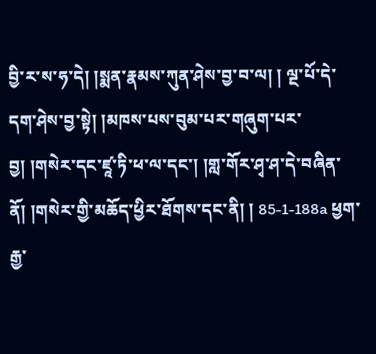བྱི་ར་ས་ཧ་དེ། །སྨན་རྣམས་ཀུན་ཤེས་བྱ་བ་ལ། ། ལྔ་པོ་དེ་དག་ཤེས་བྱ་སྟེ། །མཁས་པས་བུམ་པར་གཞུག་པར་བྱ། །གསེར་དང་ཛཱ་ཏི་ཕ་ལ་དང་། །གླ་གོར་ཤྭ་ཤ་དེ་བཞིན་ནོ། །གསེར་གྱི་མཆོད་ཕྱིར་ཐོགས་དང་ནི། ། 85-1-188a ཕྱག་རྒྱ་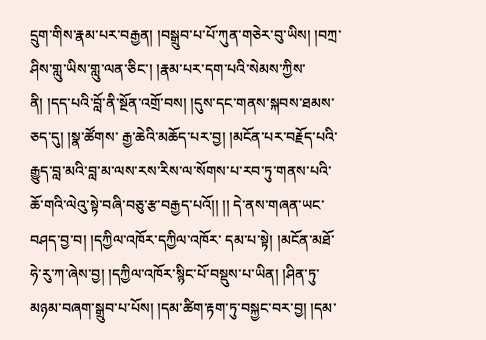དྲུག་གིས་རྣམ་པར་བརྒྱན། །བསྒྲུབ་པ་པོ་ཀུན་གཅེར་བུ་ཡིས། །བཀྲ་ཤིས་གླུ་ཡིས་གླུ་ལན་ཅིང་། །རྣམ་པར་དག་པའི་སེམས་ཀྱིས་ནི། །དད་པའི་བློ་ནི་སྔོན་འགྲོ་བས། །དུས་དང་གནས་སྐབས་ཐམས་ཅད་དུ། །སྣ་ཚོགས་ རྒྱ་ཆེའི་མཆོད་པར་བྱ། །མངོན་པར་བརྗོད་པའི་རྒྱུད་བླ་མའི་བླ་མ་ལས་རས་རིས་ལ་སོགས་པ་རབ་ཏུ་གནས་པའི་ཆོ་གའི་ལེའུ་སྟེ་བཞི་བཅུ་རྩ་བརྒྱད་པའོ།། །། དེ་ནས་གཞན་ཡང་བཤད་བྱ་བ། །དཀྱིལ་འཁོར་དཀྱིལ་འཁོར་ དམ་པ་སྟེ། །མངོན་མཐོ་ཧེ་རུ་ཀ་ཞེས་བྱ། །དཀྱིལ་འཁོར་སྙིང་པོ་བསྡུས་པ་ཡིན། །ཤིན་ཏུ་མཉམ་བཞག་སྒྲུབ་པ་པོས། །དམ་ཚིག་རྟག་ཏུ་བསྐྱང་བར་བྱ། །དམ་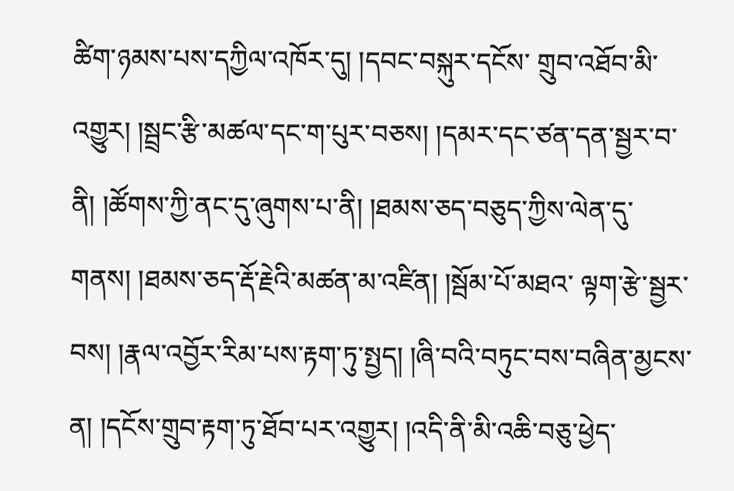ཚིག་ཉམས་པས་དཀྱིལ་འཁོར་དུ། །དབང་བསྐུར་དངོས་ གྲུབ་འཐོབ་མི་འགྱུར། །སྦྲང་རྩི་མཚལ་དང་ག་པུར་བཅས། །དམར་དང་ཙན་དན་སྦྱར་བ་ནི། །ཚོགས་ཀྱི་ནང་དུ་ཞུགས་པ་ནི། །ཐམས་ཅད་བཅུད་ཀྱིས་ལེན་དུ་གནས། །ཐམས་ཅད་རྡོ་རྗེའི་མཚན་མ་འཛིན། །སྦོམ་པོ་མཐའ་ ལྟག་རྩེ་སྦྱར་བས། །རྣལ་འབྱོར་རིམ་པས་རྟག་ཏུ་སྤྱད། །ཞི་བའི་བཏུང་བས་བཞིན་མྱངས་ན། །དངོས་གྲུབ་རྟག་ཏུ་ཐོབ་པར་འགྱུར། །འདི་ནི་མི་འཆི་བཅུ་ཕྱེད་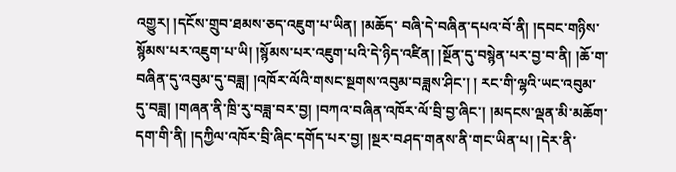འགྱུར། །དངོས་གྲུབ་ཐམས་ཅད་འཇུག་པ་ཡིན། །མཆོད་ བཞི་དེ་བཞིན་དཔའ་བོ་ནི། །དབང་གཉིས་སྙོམས་པར་འཇུག་པ་ཡི། །སྙོམས་པར་འཇུག་པའི་དེ་ཉིད་འཛིན། །སྔོན་དུ་བསྙེན་པར་བྱ་བ་ནི། །ཆོ་ག་བཞིན་དུ་འབུམ་དུ་བཟླ། །འཁོར་ལོའི་གསང་སྔགས་འབུམ་བཟླས་ཤིང་། ། རང་གི་ལྷའི་ཡང་འབུམ་དུ་བཟླ། །གཞན་ནི་ཁྲི་རུ་བཟླ་བར་བྱ། །བཀའ་བཞིན་འཁོར་ལོ་བྲི་བྱ་ཞིང་། །མདངས་ལྡན་མི་མཆོག་དག་གི་ནི། །དཀྱིལ་འཁོར་བྲི་ཞིང་དགོད་པར་བྱ། །སྔར་བཤད་གནས་ནི་གང་ཡིན་པ། །དེར་ནི་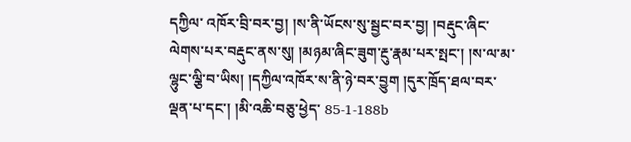དཀྱིལ་ འཁོར་བྲི་བར་བྱ། །ས་ནི་ཡོངས་སུ་སྦྱང་བར་བྱ། །བརྡུང་ཞིང་ལེགས་པར་བརྡུང་ནས་སུ། །མཉམ་ཞིང་ཟུག་རྔུ་རྣམ་པར་སྤང་། །ས་ལ་མ་ལྷུང་ལྕི་བ་ཡིས། །དཀྱིལ་འཁོར་ས་ནི་ཉེ་བར་བྱུག །དུར་ཁྲོད་ཐལ་བར་ལྡན་པ་དང་། །མི་འཆི་བཅུ་ཕྱེད་ 85-1-188b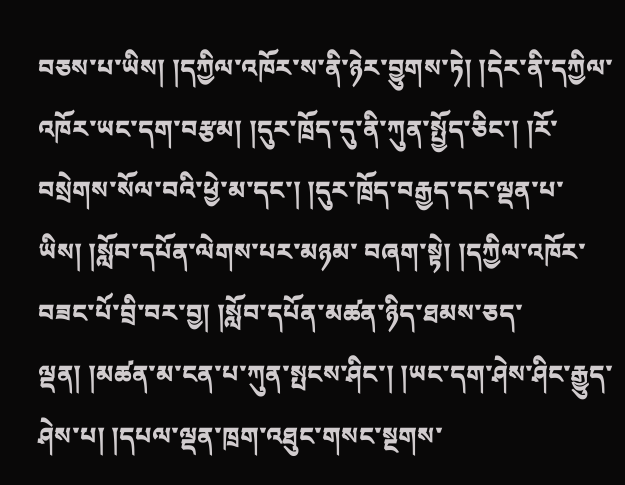བཅས་པ་ཡིས། །དཀྱིལ་འཁོར་ས་ནི་ཉེར་བྱུགས་ཏེ། །དེར་ནི་དཀྱིལ་འཁོར་ཡང་དག་བརྩམ། །དུར་ཁྲོད་དུ་ནི་ཀུན་སྤྱོད་ཅིང་། །རོ་བསྲེགས་སོལ་བའི་ཕྱེ་མ་དང་། །དུར་ཁྲོད་བརྒྱད་དང་ལྡན་པ་ཡིས། །སློབ་དཔོན་ལེགས་པར་མཉམ་ བཞག་སྟེ། །དཀྱིལ་འཁོར་བཟང་པོ་བྲི་བར་བྱ། །སློབ་དཔོན་མཚན་ཉིད་ཐམས་ཅད་ལྡན། །མཚན་མ་ངན་པ་ཀུན་སྤངས་ཤིང་། །ཡང་དག་ཤེས་ཤིང་རྒྱུད་ཤེས་པ། །དཔལ་ལྡན་ཁྲག་འཐུང་གསང་སྔགས་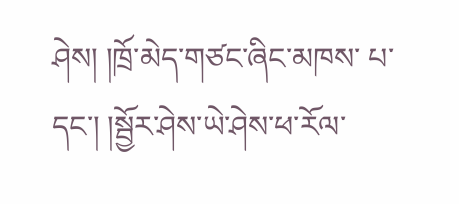ཤེས། །ཁྲོ་མེད་གཙང་ཞིང་མཁས་ པ་དང་། །སྦྱོར་ཤེས་ཡེ་ཤེས་ཕ་རོལ་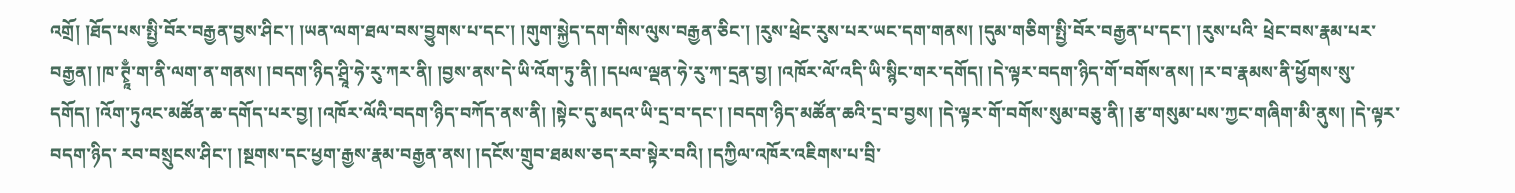འགྲོ། །ཐོད་པས་སྤྱི་བོར་བརྒྱན་བྱས་ཤིང་། །ཡན་ལག་ཐལ་བས་བྱུགས་པ་དང་། །གུག་སྐྱེད་དག་གིས་ལུས་བརྒྱན་ཅིང་། །རུས་ཕྲེང་རུས་པར་ཡང་དག་གནས། །དུམ་གཅིག་སྤྱི་བོར་བརྒྱན་པ་དང་། །རུས་པའི་ ཕྲེང་བས་རྣམ་པར་བརྒྱན། །ཁ་ཊྭཱྃ་ག་ནི་ལག་ན་གནས། །བདག་ཉིད་ཤྲཱི་ཧེ་རུ་ཀར་ནི། །བྱས་ནས་དེ་ཡི་འོག་ཏུ་ནི། །དཔལ་ལྡན་ཧེ་རུ་ཀ་དྲན་བྱ། །འཁོར་ལོ་འདི་ཡི་སྙིང་གར་དགོད། །དེ་ལྟར་བདག་ཉིད་གོ་བགོས་ནས། །ར་བ་རྣམས་ནི་ཕྱོགས་སུ་ དགོད། །འོག་ཏུའང་མཚོན་ཆ་དགོད་པར་བྱ། །འཁོར་ལོའི་བདག་ཉིད་བཀོད་ནས་ནི། །སྟེང་དུ་མདའ་ཡི་དྲ་བ་དང་། །བདག་ཉིད་མཚོན་ཆའི་དྲ་བ་བྱས། །དེ་ལྟར་གོ་བགོས་སུམ་བཅུ་ནི། །རྩ་གསུམ་པས་ཀྱང་གཞིག་མི་ནུས། །དེ་ལྟར་བདག་ཉིད་ རབ་བསྲུངས་ཤིང་། །སྔགས་དང་ཕྱག་རྒྱས་རྣམ་བརྒྱན་ནས། །དངོས་གྲུབ་ཐམས་ཅད་རབ་སྟེར་བའི། །དཀྱིལ་འཁོར་འཇིགས་པ་བྲི་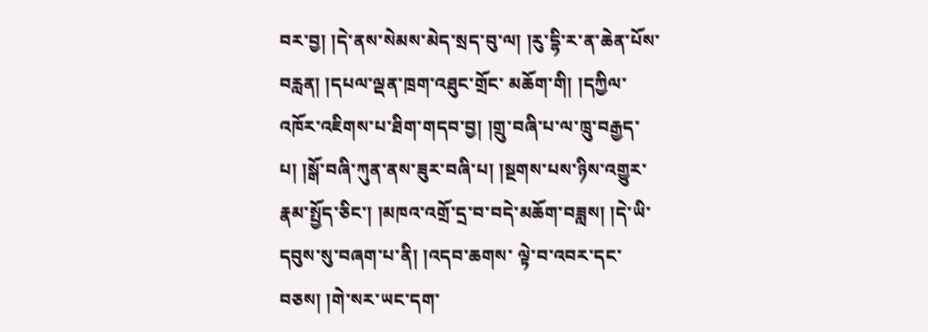བར་བྱ། །དེ་ནས་སེམས་མེད་སྲད་བུ་ལ། །རུ་དྷི་ར་ན་ཆེན་པོས་བརླན། །དཔལ་ལྡན་ཁྲག་འཐུང་གྲོང་ མཆོག་གི། །དཀྱིལ་འཁོར་འཇིགས་པ་ཐིག་གདབ་བྱ། །གྲུ་བཞི་པ་ལ་ཁྲུ་བརྒྱད་པ། །སྒོ་བཞི་ཀུན་ནས་ཟུར་བཞི་པ། །སྔགས་པས་ཉིས་འགྱུར་རྣམ་སྤྱོད་ཅིང་། །མཁའ་འགྲོ་དྲ་བ་བདེ་མཆོག་བཟླས། །དེ་ཡི་དབུས་སུ་བཞག་པ་ནི། །འདབ་ཆགས་ ལྟེ་བ་འབར་དང་བཅས། །གེ་སར་ཡང་དག་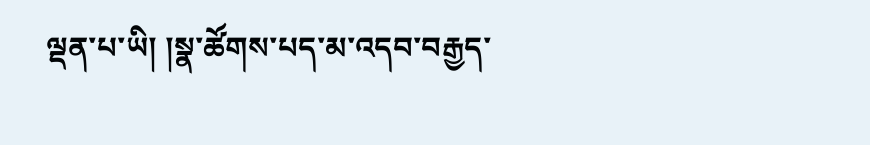ལྡན་པ་ཡི། །སྣ་ཚོགས་པད་མ་འདབ་བརྒྱད་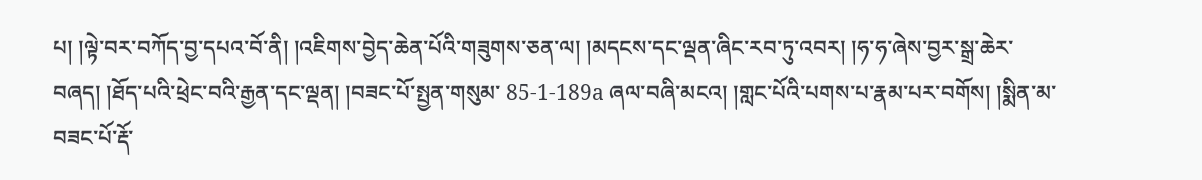པ། །ལྟེ་བར་བཀོད་བྱ་དཔའ་བོ་ནི། །འཇིགས་བྱེད་ཆེན་པོའི་གཟུགས་ཅན་ལ། །མདངས་དང་ལྡན་ཞིང་རབ་ཏུ་འབར། །ཧ་ཧ་ཞེས་བྱར་སྒྲ་ཆེར་བཞད། །ཐོད་པའི་ཕྲེང་བའི་རྒྱན་དང་ལྡན། །བཟང་པོ་སྤྱན་གསུམ་ 85-1-189a ཞལ་བཞི་མངའ། །གླང་པོའི་པགས་པ་རྣམ་པར་བགོས། །སྨིན་མ་བཟང་པོ་རྡོ་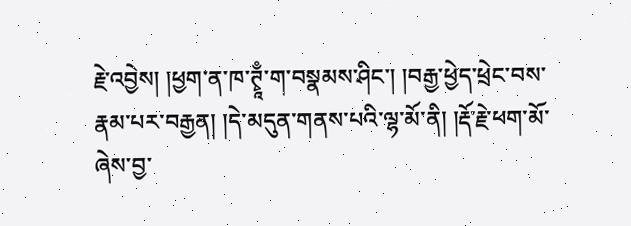རྗེ་འབྱེས། །ཕྱག་ན་ཁ་ཊྭཱྃ་ག་བསྣམས་ཤིང་། །བརྒྱ་ཕྱེད་ཕྲེང་བས་རྣམ་པར་བརྒྱན། །དེ་མདུན་གནས་པའི་ལྷ་མོ་ནི། །རྡོ་རྗེ་ཕག་མོ་ ཞེས་བྱ་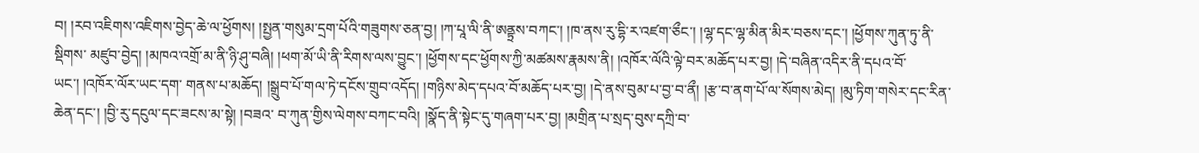བ། །རབ་འཇིགས་འཇིགས་བྱེད་ཆེ་ལ་ཕྱོགས། །སྤྱན་གསུམ་དྲག་པོའི་གཟུགས་ཅན་བྱ། །ཀ་པཱ་ལི་ནི་ཨནྟྲས་བཀང་། །ཁ་ནས་རུ་དྷི་ར་འཛག་ཅྀང་། །ལྷ་དང་ལྷ་མིན་མིར་བཅས་དང་། །ཕྱོགས་ཀུན་ཏུ་ནི་སྡིགས་ མཛུབ་བྱེད། །མཁའ་འགྲོ་མ་ནི་ཉི་ཤུ་བཞི། །ཕག་མོ་ཡི་ནི་རིགས་ལས་བྱུང་། །ཕྱོགས་དང་ཕྱོགས་ཀྱི་མཚམས་རྣམས་ནི། །འཁོར་ལོའི་ལྟེ་བར་མཆོད་པར་བྱ། །དེ་བཞིན་འདིར་ནི་དཔའ་བོ་ཡང་། །འཁོར་ལོར་ཡང་དག་ གནས་པ་མཆོད། །སྒྲུབ་པོ་གལ་ཏེ་དངོས་གྲུབ་འདོད། །གཉིས་མེད་དཔའ་བོ་མཆོད་པར་བྱ། །དེ་ནས་བུམ་པ་བྱ་བ་ནྀ། །རྩ་བ་ནག་པོ་ལ་སོགས་མེད། །མུ་ཏིག་གསེར་དང་རིན་ཆེན་དང་། །བྱི་རུ་དངུལ་དང་ཟངས་མ་སྟེ། །བཟའ་ བ་ཀུན་གྱིས་ལེགས་བཀང་བའི། །སྣོད་ནི་སྟེང་དུ་གཞག་པར་བྱ། །མགྲིན་པ་སྲད་བུས་དཀྲི་བ་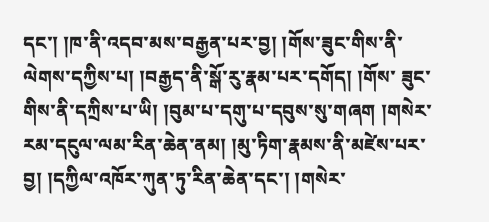དང་། །ཁ་ནི་འདབ་མས་བརྒྱན་པར་བྱ། །གོས་ཟུང་གིས་ནི་ལེགས་དཀྱིས་པ། །བརྒྱད་ནི་སྒོ་རུ་རྣམ་པར་དགོད། །གོས་ ཟུང་གིས་ནི་དཀྲིས་པ་ཡི། །བུམ་པ་དགུ་པ་དབུས་སུ་གཞག །གསེར་རམ་དངུལ་ལམ་རིན་ཆེན་ནམ། །མུ་ཏིག་རྣམས་ནི་མཛེས་པར་བྱ། །དཀྱིལ་འཁོར་ཀུན་ཏུ་རིན་ཆེན་དང་། །གསེར་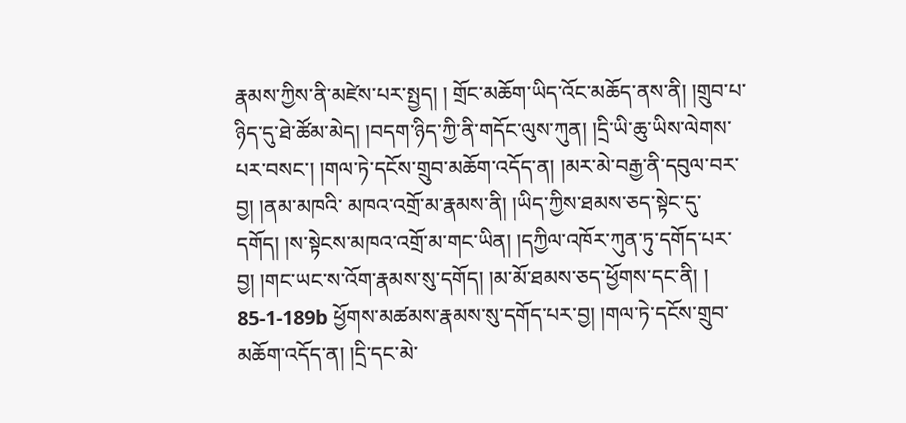རྣམས་ཀྱིས་ནི་མཛེས་པར་སྤྱད། ། གྲོང་མཆོག་ཡིད་འོང་མཆོད་ནས་ནི། །གྲུབ་པ་ཉིད་དུ་ཐེ་ཚོམ་མེད། །བདག་ཉིད་ཀྱི་ནི་གདོང་ལུས་ཀུན། །དྲི་ཡི་ཆུ་ཡིས་ལེགས་པར་བསང་། །གལ་ཏེ་དངོས་གྲུབ་མཆོག་འདོད་ན། །མར་མེ་བརྒྱ་ནི་དབུལ་བར་བྱ། །ནམ་མཁའི་ མཁའ་འགྲོ་མ་རྣམས་ནི། །ཡིད་ཀྱིས་ཐམས་ཅད་སྟེང་དུ་དགོད། །ས་སྟེངས་མཁའ་འགྲོ་མ་གང་ཡིན། །དཀྱིལ་འཁོར་ཀུན་ཏུ་དགོད་པར་བྱ། །གང་ཡང་ས་འོག་རྣམས་སུ་དགོད། །མ་མོ་ཐམས་ཅད་ཕྱོགས་དང་ནི། ། 85-1-189b ཕྱོགས་མཚམས་རྣམས་སུ་དགོད་པར་བྱ། །གལ་ཏེ་དངོས་གྲུབ་མཆོག་འདོད་ན། །དྲི་དང་མེ་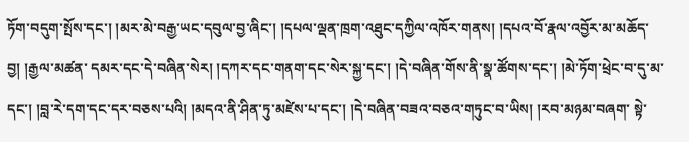ཏོག་བདུག་སྤོས་དང་། །མར་མེ་བརྒྱ་ཡང་དབུལ་བྱ་ཞིང་། །དཔལ་ལྡན་ཁྲག་འཐུང་དཀྱིལ་འཁོར་གནས། །དཔའ་བོ་རྣལ་འབྱོར་མ་མཆོད་བྱ། །རྒྱལ་མཚན་ དམར་དང་དེ་བཞིན་སེར། །དཀར་དང་གནག་དང་སེར་སྐྱ་དང་། །དེ་བཞིན་གོས་ནི་སྣ་ཚོགས་དང་། །མེ་ཏོག་ཕྲེང་བ་དུ་མ་དང་། །བླ་རེ་དག་དང་དར་བཅས་པའི། །མདའ་ནི་ཤིན་ཏུ་མཛེས་པ་དང་། །དེ་བཞིན་བཟའ་བཅའ་གཏུང་བ་ཡིས། །རབ་མཉམ་བཞག་ སྟེ་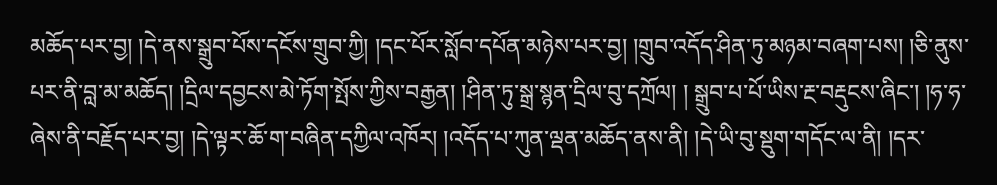མཆོད་པར་བྱ། །དེ་ནས་སྒྲུབ་པོས་དངོས་གྲུབ་ཀྱི། །དང་པོར་སློབ་དཔོན་མཉེས་པར་བྱ། །གྲུབ་འདོད་ཤིན་ཏུ་མཉམ་བཞག་པས། །ཅི་ནུས་པར་ནི་བླ་མ་མཆོད། །དྲིལ་དབྱངས་མེ་ཏོག་སྤོས་ཀྱིས་བརྒྱན། །ཤིན་ཏུ་སྒྲ་སྙན་དྲིལ་བུ་དཀྲོལ། ། སྒྲུབ་པ་པོ་ཡིས་རྔ་བརྡུངས་ཞིང་། །ཧ་ཧ་ཞེས་ནི་བརྗོད་པར་བྱ། །དེ་ལྟར་ཆོ་ག་བཞིན་དཀྱིལ་འཁོར། །འདོད་པ་ཀུན་ལྡན་མཆོད་ནས་ནི། །དེ་ཡི་བུ་སྡུག་གདོང་ལ་ནི། །དར་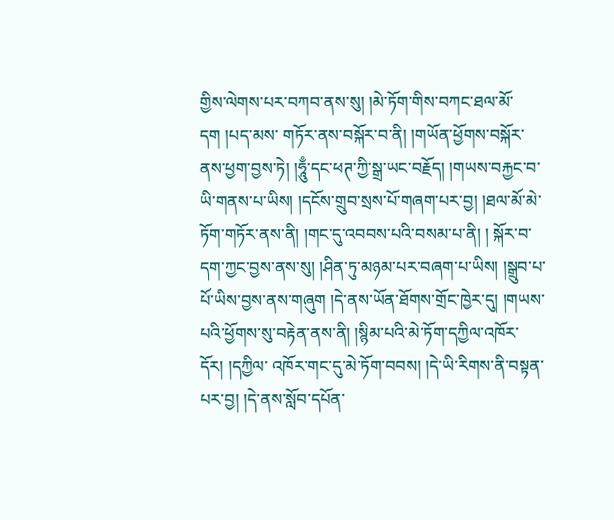གྱིས་ལེགས་པར་བཀབ་ནས་སུ། །མེ་ཏོག་གིས་བཀང་ཐལ་མོ་དག །པད་མས་ གཏོར་ནས་བསྐོར་བ་ནི། །གཡོན་ཕྱོགས་བསྐོར་ནས་ཕྱག་བྱས་ཏེ། །ཧཱུྃ་དང་ཕཊ་ཀྱི་སྒྲ་ཡང་བརྗོད། །གཡས་བརྐྱང་བ་ཡི་གནས་པ་ཡིས། །དངོས་གྲུབ་སྲས་པོ་གཞག་པར་བྱ། །ཐལ་མོ་མེ་ཏོག་གཏོར་ནས་ནི། །གང་དུ་འབབས་པའི་བསམ་པ་ནི། ། སྐོར་བ་དག་ཀྱང་བྱས་ནས་སུ། །ཤིན་ཏུ་མཉམ་པར་བཞག་པ་ཡིས། །སྒྲུབ་པ་པོ་ཡིས་བྱས་ནས་གཞུག །དེ་ནས་ཡོན་ཐོགས་གྲོང་ཁྱེར་དུ། །གཡས་པའི་ཕྱོགས་སུ་བརྟེན་ནས་ནི། །སྙིམ་པའི་མེ་ཏོག་དཀྱིལ་འཁོར་དོར། །དཀྱིལ་ འཁོར་གང་དུ་མེ་ཏོག་བབས། །དེ་ཡི་རིགས་ནི་བསྟན་པར་བྱ། །དེ་ནས་སློབ་དཔོན་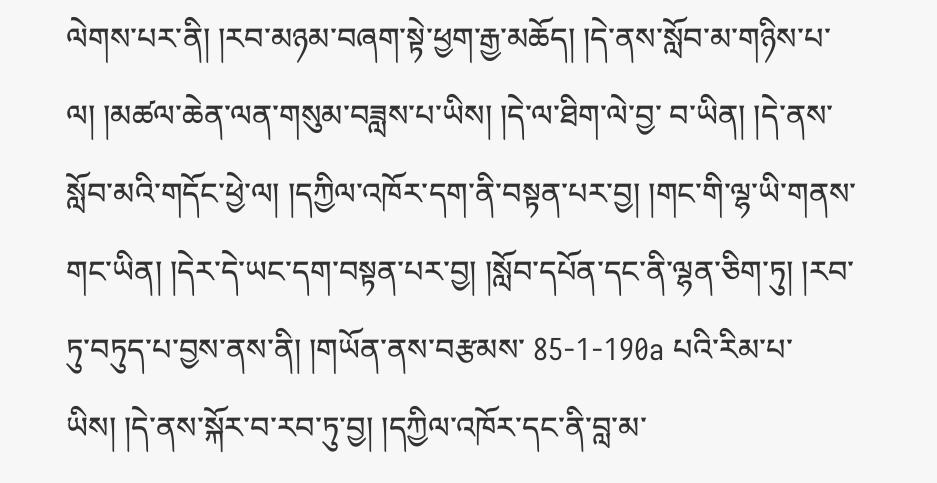ལེགས་པར་ནི། །རབ་མཉམ་བཞག་སྟེ་ཕྱག་རྒྱ་མཆོད། །དེ་ནས་སློབ་མ་གཉིས་པ་ལ། །མཚལ་ཆེན་ལན་གསུམ་བཟླས་པ་ཡིས། །དེ་ལ་ཐིག་ལེ་བྱ་ བ་ཡིན། །དེ་ནས་སློབ་མའི་གདོང་ཕྱེ་ལ། །དཀྱིལ་འཁོར་དག་ནི་བསྟན་པར་བྱ། །གང་གི་ལྷ་ཡི་གནས་གང་ཡིན། །དེར་དེ་ཡང་དག་བསྟན་པར་བྱ། །སློབ་དཔོན་དང་ནི་ལྷན་ཅིག་ཏུ། །རབ་ཏུ་བཏུད་པ་བྱས་ནས་ནི། །གཡོན་ནས་བརྩམས་ 85-1-190a པའི་རིམ་པ་ཡིས། །དེ་ནས་སྐོར་བ་རབ་ཏུ་བྱ། །དཀྱིལ་འཁོར་དང་ནི་བླ་མ་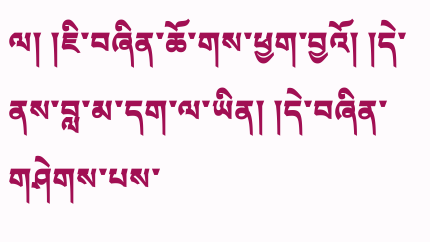ལ། །ཇི་བཞིན་ཆོ་གས་ཕྱག་བྱའོ། །དེ་ནས་བླ་མ་དག་ལ་ཡིན། །དེ་བཞིན་གཤེགས་པས་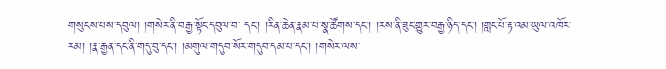གསུངས་པས་དབུལ། །གསེར་ནི་བརྒྱ་སྟོང་དབུལ་བ་ དང་། །རིན་ཆེན་རྣམ་པ་སྣ་ཚོགས་དང་། །རས་ནི་ཟུང་གྱུར་བརྒྱ་ཉིད་དང་། །གླང་པོ་རྟ་འམ་ཡུལ་འཁོར་རམ། །རྣ་རྒྱན་དང་ནི་གདུ་བུ་དང་། །མགུལ་གདུབ་སོར་གདུབ་དམ་པ་དང་། །གསེར་ལས་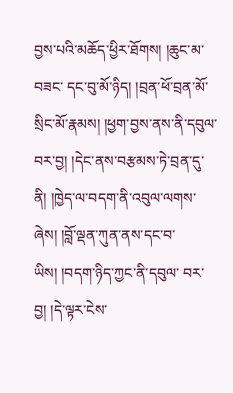བྱས་པའི་མཆོད་ཕྱིར་ཐོགས། །ཆུང་མ་བཟང་ དང་བུ་མོ་ཉིད། །བྲན་ཕོ་བྲན་མོ་སྲིང་མོ་རྣམས། །ཕྱག་བྱས་ནས་ནི་དབུལ་བར་བྱ། །དེང་ནས་བརྩམས་ཏེ་བྲན་དུ་ནི། །ཁྱེད་ལ་བདག་ནི་འབུལ་ལགས་ཞེས། །བློ་ལྡན་ཀུན་ནས་དང་བ་ཡིས། །བདག་ཉིད་ཀྱང་ནི་དབུལ་ བར་བྱ། །དེ་ལྟར་ངེས་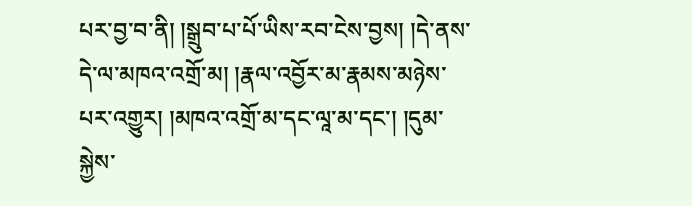པར་བྱ་བ་ནི། །སྒྲུབ་པ་པོ་ཡིས་རབ་ངེས་བྱས། །དེ་ནས་དེ་ལ་མཁའ་འགྲོ་མ། །རྣལ་འབྱོར་མ་རྣམས་མཉེས་པར་འགྱུར། །མཁའ་འགྲོ་མ་དང་ལཱ་མ་དང་། །དུམ་སྐྱེས་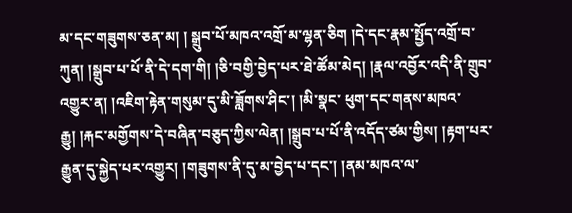མ་དང་གཟུགས་ཅན་མ། ། སྒྲུབ་པོ་མཁའ་འགྲོ་མ་ལྷན་ཅིག །དེ་དང་རྣམ་སྤྱོད་འགྲོ་བ་ཀུན། །སྒྲུབ་པ་པོ་ནི་དེ་དག་གི། །ཅི་བགྱི་བྱེད་པར་ཐེ་ཚོམ་མེད། །རྣལ་འབྱོར་འདི་ནི་གྲུབ་འགྱུར་ན། །འཇིག་རྟེན་གསུམ་དུ་མི་ཟློགས་ཤིང་། །མི་སྣང་ ཕུག་དང་གནས་མཁའ་རྒྱུ། །རྐང་མགྱོགས་དེ་བཞིན་བཅུད་ཀྱིས་ལེན། །སྒྲུབ་པ་པོ་ནི་འདོད་ཙམ་གྱིས། །རྟག་པར་རྒྱུན་དུ་སྐྱེད་པར་འགྱུར། །གཟུགས་ནི་དུ་མ་བྱེད་པ་དང་། །ནམ་མཁའ་ལ་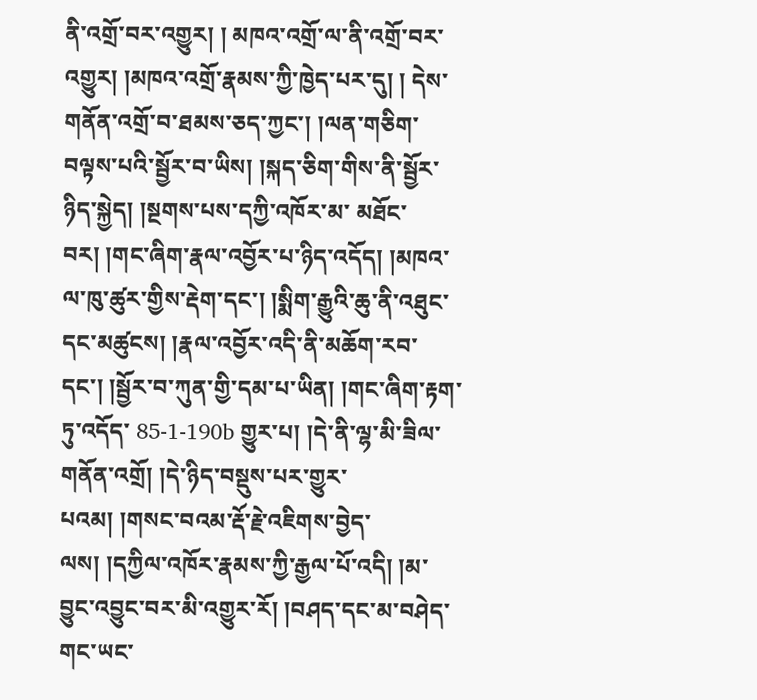ནི་འགྲོ་བར་འགྱུར། ། མཁའ་འགྲོ་ལ་ནི་འགྲོ་བར་འགྱུར། །མཁའ་འགྲོ་རྣམས་ཀྱི་ཁྱེད་པར་དུ། ། དེས་གནོན་འགྲོ་བ་ཐམས་ཅད་ཀྱང་། །ལན་གཅིག་བལྟས་པའི་སྦྱོར་བ་ཡིས། །སྐད་ཅིག་གིས་ནི་སྦྱོར་ཉིད་སྐྱེད། །སྔགས་པས་དཀྱི་འཁོར་མ་ མཐོང་བར། །གང་ཞིག་རྣལ་འབྱོར་པ་ཉིད་འདོད། །མཁའ་ལ་ཁུ་ཚུར་གྱིས་རྡེག་དང་། །སྨིག་རྒྱུའི་ཆུ་ནི་འཐུང་དང་མཚུངས། །རྣལ་འབྱོར་འདི་ནི་མཆོག་རབ་དང་། །སྦྱོར་བ་ཀུན་གྱི་དམ་པ་ཡིན། །གང་ཞིག་རྟག་ཏུ་འདོད་ 85-1-190b གྱུར་པ། །དེ་ནི་ལྷ་མི་ཟིལ་གནོན་འགྲོ། །དེ་ཉིད་བསྡུས་པར་གྱུར་པའམ། །གསང་བའམ་རྡོ་རྗེ་འཇིགས་བྱེད་ལས། །དཀྱིལ་འཁོར་རྣམས་ཀྱི་རྒྱལ་པོ་འདི། །མ་བྱུང་འབྱུང་བར་མི་འགྱུར་རོ། །བཤད་དང་མ་བཤེད་གང་ཡང་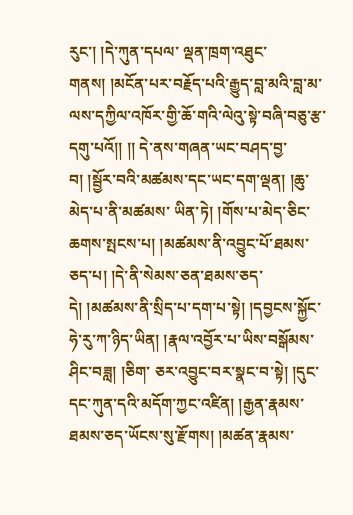རུང་། །དེ་ཀུན་དཔལ་ ལྡན་ཁྲག་འཐུང་གནས། །མངོན་པར་བརྗོད་པའི་རྒྱུད་བླ་མའི་བླ་མ་ལས་དཀྱིལ་འཁོར་གྱི་ཆོ་གའི་ལེའུ་སྟེ་བཞི་བཅུ་རྩ་དགུ་པའོ།། །། དེ་ནས་གཞན་ཡང་བཤད་བྱ་བ། །སྦྱོར་བའི་མཚམས་དང་ཡང་དག་ལྡན། །ཆུ་མེད་པ་ནི་མཚམས་ ཡིན་ཏེ། །གོས་པ་མེད་ཅིང་ཆགས་སྤངས་པ། །མཚམས་ནི་འབྱུང་པོ་ཐམས་ཅད་པ། །དེ་ནི་སེམས་ཅན་ཐམས་ཅད་དེ། །མཚམས་ནི་སྲིད་པ་དག་པ་སྟེ། །དབྱངས་སྐྱོང་ཧེ་རུ་ཀ་ཉིད་ཡིན། །རྣལ་འབྱོར་པ་ཡིས་བསྒོམས་ཤིང་བཟླ། །ཅིག་ ཅར་འབྱུང་བར་སྣང་བ་སྟེ། །དུང་དང་ཀུན་དའི་མདོག་ཀྱང་འཛིན། །རྒྱན་རྣམས་ཐམས་ཅད་ཡོངས་སུ་རྫོགས། །མཚན་རྣམས་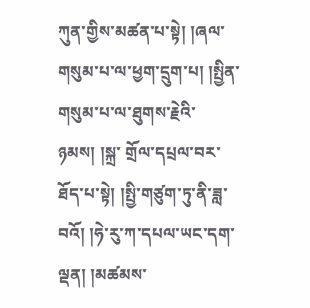ཀུན་གྱིས་མཚན་པ་སྟེ། །ཞལ་གསུམ་པ་ལ་ཕྱག་དྲུག་པ། །སྤྱིན་གསུམ་པ་ལ་ཐུགས་རྗེའི་ཉམས། །སྐྲ་ གྲོལ་དཔྲལ་བར་ཐོད་པ་སྟེ། །སྤྱི་གཙུག་ཏུ་ནི་ཟླ་བའོ། །ཧེ་རུ་ཀ་དཔལ་ཡང་དག་ལྡན། །མཚམས་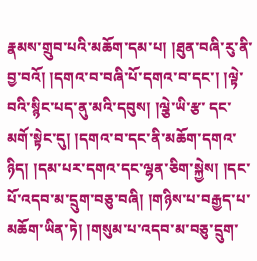རྣམས་གྲུབ་པའི་མཆོག་དམ་པ། །ཐུན་བཞི་རུ་ནི་བྱ་བའོ། །དགའ་བ་བཞི་པོ་དགའ་བ་དང་། །ལྟེ་བའི་སྙིང་པད་ནུ་མའི་དབུས། །ལྕེ་ཡི་རྩ་ དང་མགོ་སྟེང་དུ། །དགའ་བ་དང་ནི་མཆོག་དགའ་ཉིད། །དམ་པར་དགའ་དང་ལྷན་ཅིག་སྐྱེས། །དང་པོ་འདབ་མ་དྲུག་བཅུ་བཞི། །གཉིས་པ་བརྒྱད་པ་མཆོག་ཡིན་ཏེ། །གསུམ་པ་འདབ་མ་བཅུ་དྲུག་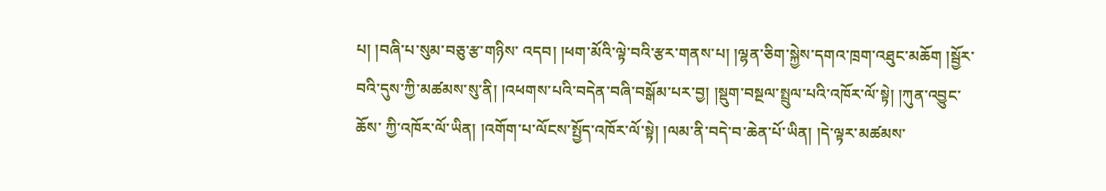པ། །བཞི་པ་སུམ་བཅུ་རྩ་གཉིས་ འདབ། །ཕག་མོའི་ལྟེ་བའི་རྩར་གནས་པ། །ལྷན་ཅིག་སྐྱེས་དགའ་ཁྲག་འཐུང་མཆོག །སྦྱོར་བའི་དུས་ཀྱི་མཚམས་སུ་ནི། །འཕགས་པའི་བདེན་བཞི་བསྒོམ་པར་བྱ། །སྡུག་བསྔལ་སྤྲུལ་པའི་འཁོར་ལོ་སྟེ། །ཀུན་འབྱུང་ཆོས་ ཀྱི་འཁོར་ལོ་ཡིན། །འགོག་པ་ལོངས་སྤྱོད་འཁོར་ལོ་སྟེ། །ལམ་ནི་བདེ་བ་ཆེན་པོ་ཡིན། །དེ་ལྟར་མཚམས་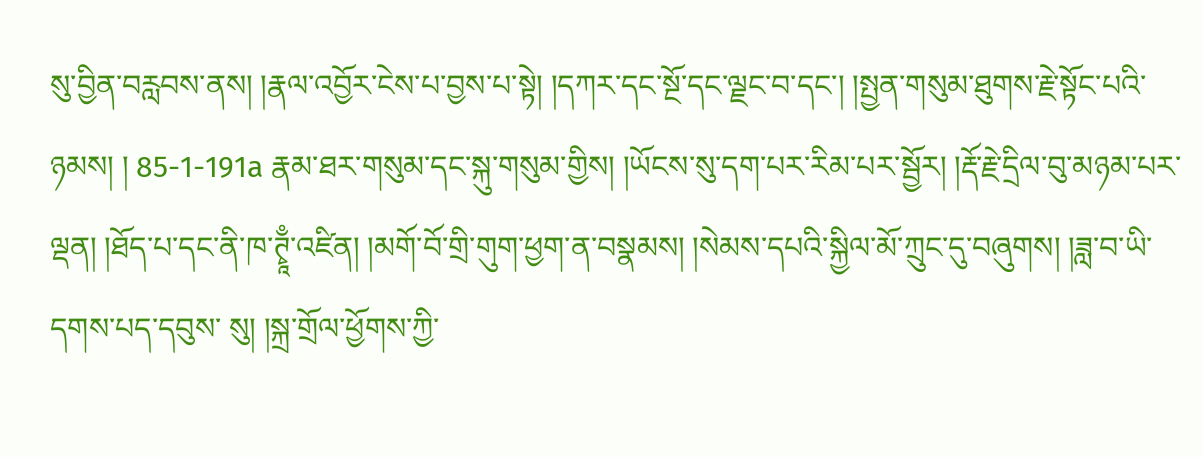སུ་བྱིན་བརླབས་ནས། །རྣལ་འབྱོར་ངེས་པ་བྱས་པ་སྟེ། །དཀར་དང་སྔོ་དང་ལྗང་བ་དང་། །སྤྱན་གསུམ་ཐུགས་རྗེ་སྟོང་པའི་ཉམས། ། 85-1-191a རྣམ་ཐར་གསུམ་དང་སྐུ་གསུམ་གྱིས། །ཡོངས་སུ་དག་པར་རིམ་པར་སྦྱོར། །རྡོ་རྗེ་དྲིལ་བུ་མཉམ་པར་ལྡན། །ཐོད་པ་དང་ནི་ཁ་ཊྭཱྃ་འཛིན། །མགོ་བོ་གྲི་གུག་ཕྱག་ན་བསྣམས། །སེམས་དཔའི་སྐྱིལ་མོ་ཀྲུང་དུ་བཞུགས། །ཟླ་བ་ཡི་དགས་པད་དབུས་ སུ། །སྐྲ་གྲོལ་ཕྱོགས་ཀྱི་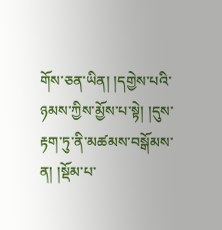གོས་ཅན་ཡིན། །དགྱེས་པའི་ཉམས་ཀྱིས་མྱོས་པ་སྟེ། །དུས་རྟག་ཏུ་ནི་མཚམས་བསྒོམས་ན། །སྡོམ་པ་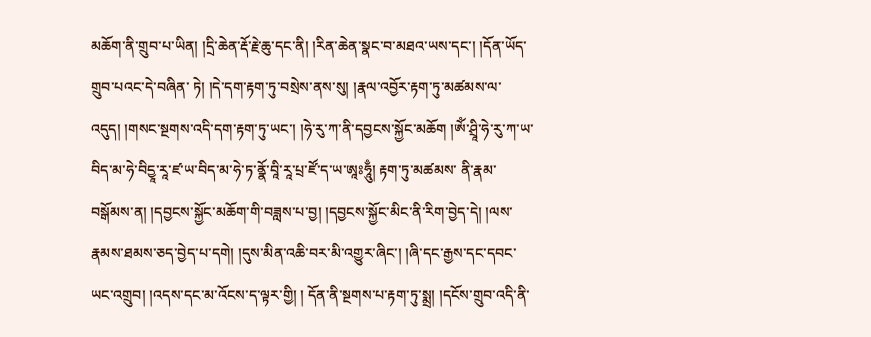མཆོག་ནི་གྲུབ་པ་ཡིན། །དྲི་ཆེན་རྡོ་རྗེ་ཆུ་དང་ནི། །རིན་ཆེན་སྣང་བ་མཐའ་ཡས་དང་། །དོན་ཡོད་གྲུབ་པའང་དེ་བཞིན་ ཏེ། །དེ་དག་རྟག་ཏུ་བསྲེས་ནས་སུ། །རྣལ་འབྱོར་རྟག་ཏུ་མཚམས་ལ་འདུད། །གསང་སྔགས་འདི་དག་རྟག་ཏུ་ཡང་། །ཧེ་རུ་ཀ་ནི་དབྱངས་སྐྱོང་མཆོག །ཨོཾ་ཤྲཱི་ཧེ་རུ་ཀ་ཡ་བིད་མ་ཧེ་བིདྱཱ་རཱ་ཛ་ཡ་བིད་མ་ཧེ་ཏ་ནྣོ་བཱི་རཱ་པྲ་ཛོ་ད་ཡ་ཨཱཿཧཱུྃ། རྟག་ཏུ་མཚམས་ ནི་རྣམ་བསྒོམས་ན། །དབྱངས་སྐྱོང་མཆོག་གི་བཟླས་པ་བྱ། །དབྱངས་སྐྱོང་མིང་ནི་རིག་བྱེད་དེ། །ལས་རྣམས་ཐམས་ཅད་བྱེད་པ་དགེ། །དུས་མིན་འཆི་བར་མི་འགྱུར་ཞིང་། །ཞི་དང་རྒྱས་དང་དབང་ཡང་འགྲུབ། །འདས་དང་མ་འོངས་ད་ལྟར་གྱི། ། དོན་ནི་སྔགས་པ་རྟག་ཏུ་སྨྲ། །དངོས་གྲུབ་འདི་ནི་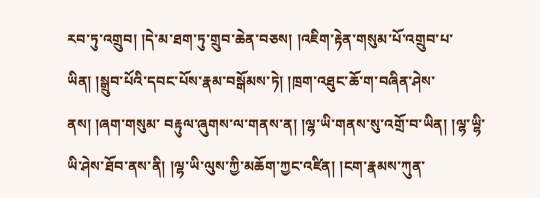རབ་ཏུ་འགྲུབ། །དེ་མ་ཐག་ཏུ་གྲུབ་ཆེན་བཅས། །འཇིག་རྟེན་གསུམ་པོ་འགྲུབ་པ་ཡིན། །སྒྲུབ་པོའི་དབང་པོས་རྣམ་བསྒོམས་ཏེ། །ཁྲག་འཐུང་ཆོ་ག་བཞིན་ཤེས་ནས། །ཞག་གསུམ་ བརྟུལ་ཞུགས་ལ་གནས་ན། །ལྷ་ཡི་གནས་སུ་འགྲོ་བ་ཡིན། །ལྷ་ཡྷི་ཡི་ཤེས་ཐོབ་ནས་ནི། །ལྷ་ཡི་ལུས་ཀྱི་མཆོག་ཀྱང་འཛིན། །ངག་རྣམས་ཀུན་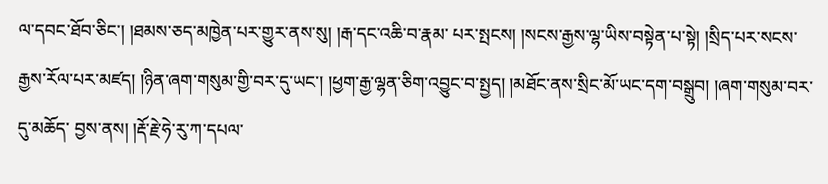ལ་དབང་ཐོབ་ཅིང་། །ཐམས་ཅད་མཁྱེན་པར་གྱུར་ནས་སུ། །རྒ་དང་འཆི་བ་རྣམ་ པར་སྤངས། །སངས་རྒྱས་ལྷ་ཡིས་བསྟེན་པ་སྟེ། །སྲིད་པར་སངས་རྒྱས་རོལ་པར་མཛད། །ཉིན་ཞག་གསུམ་གྱི་བར་དུ་ཡང་། །ཕྱག་རྒྱ་ལྷན་ཅིག་འབྱུང་བ་སྤྱད། །མཐོང་ནས་སྲིང་མོ་ཡང་དག་བསྒྲུབ། །ཞག་གསུམ་བར་དུ་མཆོད་ བྱས་ནས། །རྡོ་རྗེ་ཧེ་རུ་ཀ་དཔལ་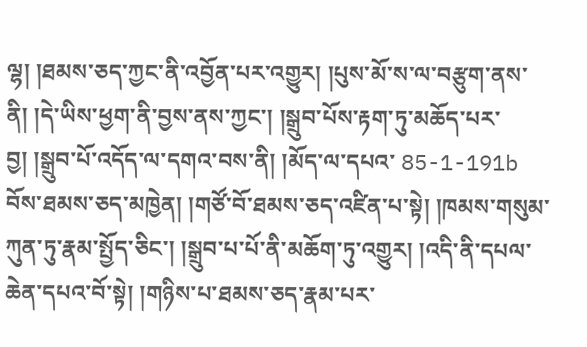ལྷ། །ཐམས་ཅད་ཀྱང་ནི་འབྱོན་པར་འགྱུར། །པུས་མོ་ས་ལ་བརྩུག་ནས་ནི། །དེ་ཡིས་ཕྱག་ནི་བྱས་ནས་ཀྱང་། །སྒྲུབ་པོས་རྟག་ཏུ་མཆོད་པར་བྱ། །སྒྲུབ་པོ་འདོད་ལ་དགའ་བས་ནི། །མོད་ལ་དཔའ་ 85-1-191b བོས་ཐམས་ཅད་མཁྱེན། །གཙོ་བོ་ཐམས་ཅད་འཛིན་པ་སྟེ། །ཁམས་གསུམ་ཀུན་ཏུ་རྣམ་སྤྱོད་ཅིང་། །སྒྲུབ་པ་པོ་ནི་མཆོག་ཏུ་འགྱུར། །འདི་ནི་དཔལ་ཆེན་དཔའ་བོ་སྟེ། །གཉིས་པ་ཐམས་ཅད་རྣམ་པར་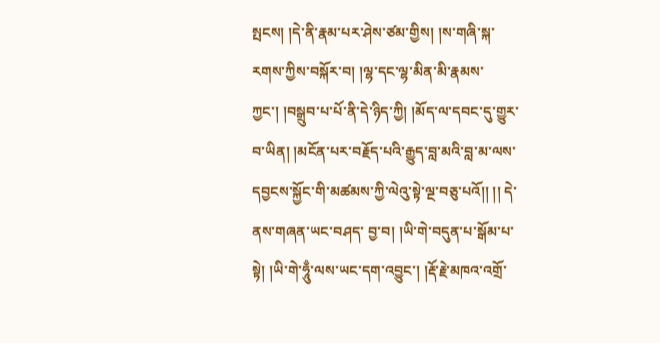སྤངས། །དེ་ནི་རྣམ་པར་ཤེས་ཙམ་གྱིས། །ས་གཞི་སྐ་ རགས་ཀྱིས་བསྐོར་བ། །ལྷ་དང་ལྷ་མིན་མི་རྣམས་ཀྱང་། །བསྒྲུབ་པ་པོ་ནི་དེ་ཉིད་ཀྱི། །མོད་ལ་དབང་དུ་གྱུར་བ་ཡིན། །མངོན་པར་བརྗོད་པའི་རྒྱུད་བླ་མའི་བླ་མ་ལས་དབྱངས་སྐྱོང་གི་མཚམས་ཀྱི་ལེའུ་སྟེ་ལྔ་བཅུ་པའོ།། །། དེ་ནས་གཞན་ཡང་བཤད་ བྱ་བ། །ཡི་གེ་བདུན་པ་སྒོམ་པ་སྟེ། །ཡི་གེ་ཧཱུྃ་ལས་ཡང་དག་འབྱུང་། །རྡོ་རྗེ་མཁའ་འགྲོ་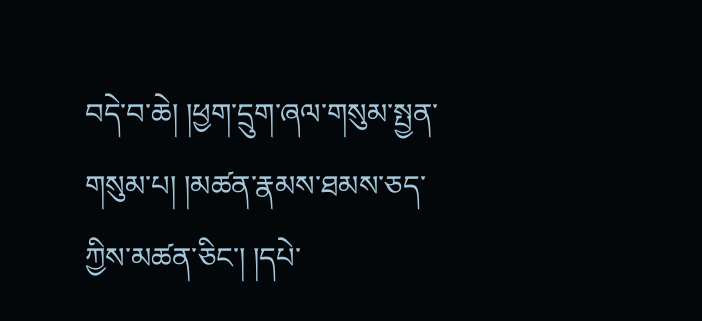བདེ་བ་ཆེ། །ཕྱག་དྲུག་ཞལ་གསུམ་སྤྱན་གསུམ་པ། །མཚན་རྣམས་ཐམས་ཅད་ཀྱིས་མཚན་ཅིང་། །དཔེ་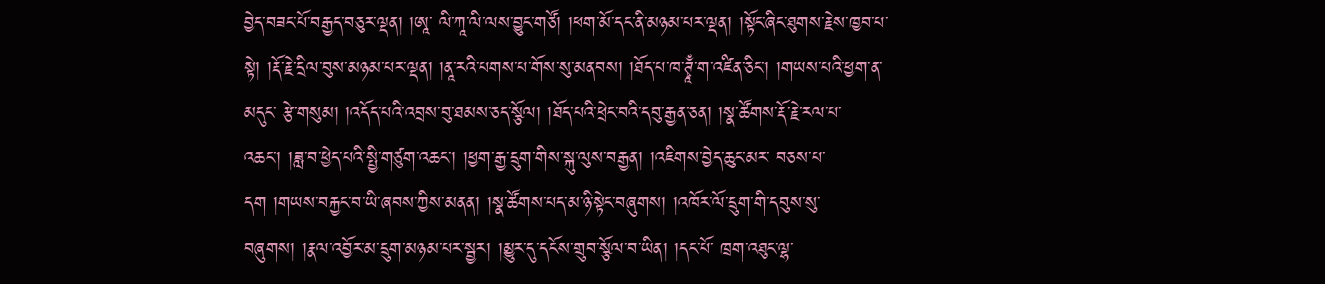བྱེད་བཟང་པོ་བརྒྱད་བཅུར་ལྡན། །ཨཱ་ ལི་ཀཱ་ལི་ལས་བྱུང་གཙོ། །ཕག་མོ་དང་ནི་མཉམ་པར་ལྡན། །སྟོང་ཞིང་ཐུགས་རྗེས་ཁྱབ་པ་སྟེ། །རྡོ་རྗེ་དྲིལ་བུས་མཉམ་པར་ལྡན། །ནཱ་རའི་པགས་པ་གོས་སུ་མནབས། །ཐོད་པ་ཁ་ཊྭཱྃ་ག་འཛིན་ཅིང་། །གཡས་པའི་ཕྱག་ན་མདུང་ རྩེ་གསུམ། །འདོད་པའི་འབྲས་བུ་ཐམས་ཅད་སྩོལ། །ཐོད་པའི་ཕྲེང་བའི་དབུ་རྒྱན་ཅན། །སྣ་ཚོགས་རྡོ་རྗེ་རལ་པ་འཆང་། །ཟླ་བ་ཕྱེད་པའི་སྤྱི་གཙུག་འཆང་། །ཕྱག་རྒྱ་དྲུག་གིས་སྐུ་ལུས་བརྒྱན། །འཇིགས་བྱེད་ཆུང་མར་ བཅས་པ་དག །གཡས་བརྐྱང་བ་ཡི་ཞབས་ཀྱིས་མནན། །སྣ་ཚོགས་པད་མ་ཉི་སྟེང་བཞུགས། །འཁོར་ལོ་དྲུག་གི་དབུས་སུ་བཞུགས། །རྣལ་འབྱོར་མ་དྲུག་མཉམ་པར་སྦྱར། །མྱུར་དུ་དངོས་གྲུབ་སྩོལ་བ་ཡིན། །དང་པོ་ ཁྲག་འཐུང་ལྷ་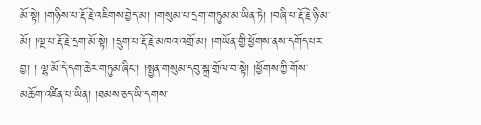མོ་སྟེ། །གཉིས་པ་རྡོ་རྗེ་འཇིགས་བྱེད་མ། །གསུམ་པ་དྲག་གཏུམ་མ་ཡིན་ཏེ། །བཞི་པ་རྡོ་རྗེ་ཉི་མ་མོ། །ལྔ་པ་རྡོ་རྗེ་དྲག་མོ་སྟེ། །དྲུག་པ་རྡོ་རྗེ་མཁའ་འགྲོ་མ། །གཡོན་གྱི་ཕྱོགས་ནས་དགོད་པར་བྱ། ། ལྷ་མོ་དེ་དག་ཆེར་གཏུམ་ཞིང་། །སྤྱན་གསུམ་དབུ་སྐྲ་གྲོལ་བ་སྟེ། །ཕྱོགས་ཀྱི་གོས་མཆོག་འཛིན་པ་ཡིན། །ཐམས་ཅད་ཡི་དགས་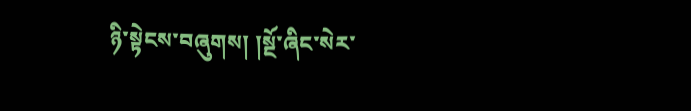ཉི་སྟེངས་བཞུགས། །སྔོ་ཞིང་སེར་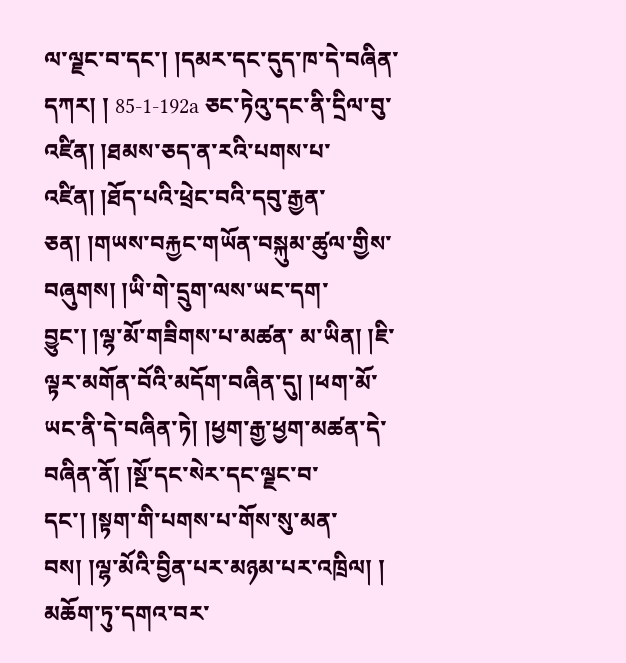ལ་ལྗང་བ་དང་། །དམར་དང་དུད་ཁ་དེ་བཞིན་དཀར། ། 85-1-192a ཅང་ཏེའུ་དང་ནི་དྲིལ་བུ་འཛིན། །ཐམས་ཅད་ན་རའི་པགས་པ་འཛིན། །ཐོད་པའི་ཕྲེང་བའི་དབུ་རྒྱན་ཅན། །གཡས་བརྐྱང་གཡོན་བསྐུམ་ཚུལ་གྱིས་བཞུགས། །ཡི་གེ་དྲུག་ལས་ཡང་དག་བྱུང་། །ལྷ་མོ་གཟིགས་པ་མཚན་ མ་ཡིན། །ཇི་ལྟར་མགོན་བོའི་མདོག་བཞིན་དུ། །ཕག་མོ་ཡང་ནི་དེ་བཞིན་ཏེ། །ཕྱག་རྒྱ་ཕྱག་མཚན་དེ་བཞིན་ནོ། །སྔོ་དང་སེར་དང་ལྗང་བ་དང་། །སྟག་གི་པགས་པ་གོས་སུ་མན་བས། །ལྷ་མོའི་བྱིན་པར་མཉམ་པར་འཁྲིལ། ། མཆོག་ཏུ་དགའ་བར་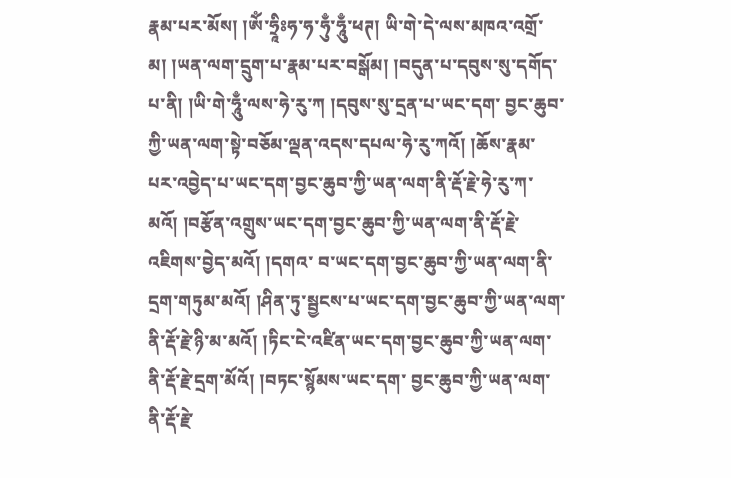རྣམ་པར་མོས། །ཨོཾ་ཧྲཱིཿཧ་ཧ་ཧུྃ་ཧཱུྃ་ཕཊ། ཡི་གེ་དེ་ལས་མཁའ་འགྲོ་མ། །ཡན་ལག་དྲུག་པ་རྣམ་པར་བསྒོམ། །བདུན་པ་དབུས་སུ་དགོད་པ་ནི། །ཡི་གེ་ཧཱུྃ་ལས་ཧེ་རུ་ཀ །དབུས་སུ་དྲན་པ་ཡང་དག་ བྱང་ཆུབ་ཀྱི་ཡན་ལག་སྟེ་བཅོམ་ལྡན་འདས་དཔལ་ཧེ་རུ་ཀའོ། །ཆོས་རྣམ་པར་འབྱེད་པ་ཡང་དག་བྱང་ཆུབ་ཀྱི་ཡན་ལག་ནི་རྡོ་རྗེ་ཧེ་རུ་ཀ་མའོ། །བརྩོན་འགྲུས་ཡང་དག་བྱང་ཆུབ་ཀྱི་ཡན་ལག་ནི་རྡོ་རྗེ་འཇིགས་བྱེད་མའོ། །དགའ་ བ་ཡང་དག་བྱང་ཆུབ་ཀྱི་ཡན་ལག་ནི་དྲག་གཏུམ་མའོ། །ཤིན་ཏུ་སྦྱངས་པ་ཡང་དག་བྱང་ཆུབ་ཀྱི་ཡན་ལག་ནི་རྡོ་རྗེ་ཉི་མ་མའོ། །ཏིང་ངེ་འཛིན་ཡང་དག་བྱང་ཆུབ་ཀྱི་ཡན་ལག་ནི་རྡོ་རྗེ་དྲག་མོའོ། །བཏང་སྙོམས་ཡང་དག་ བྱང་ཆུབ་ཀྱི་ཡན་ལག་ནི་རྡོ་རྗེ་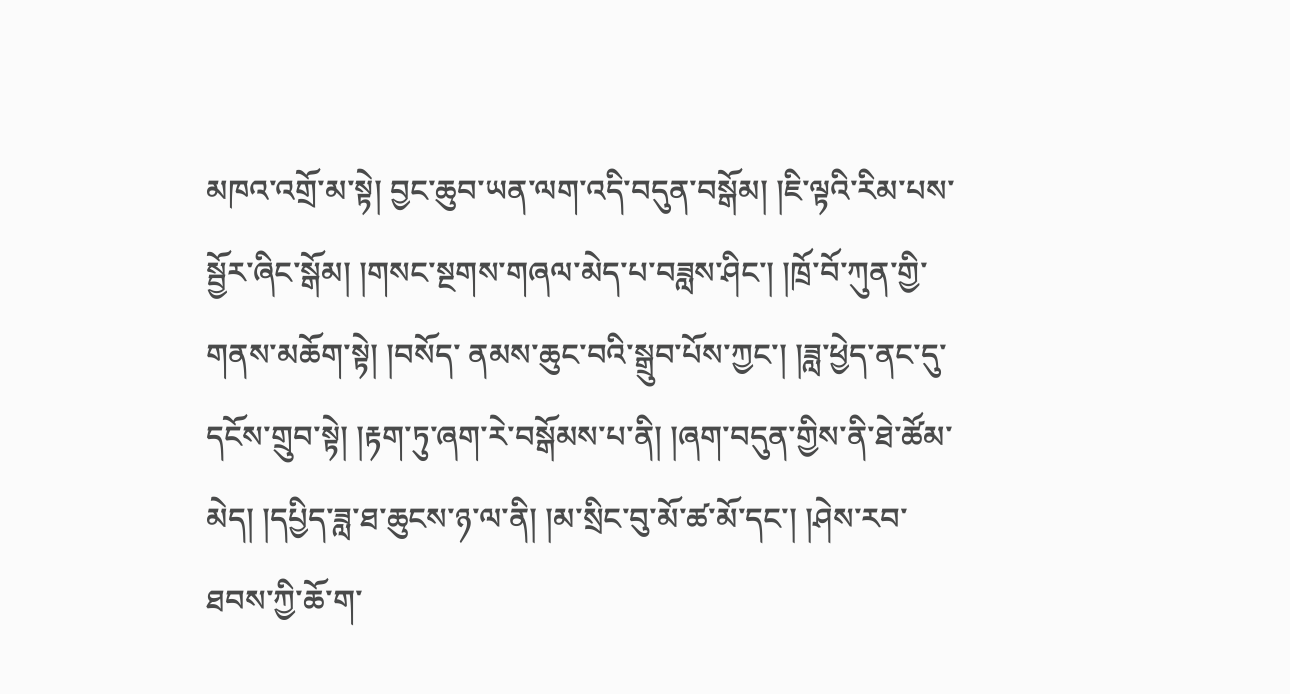མཁའ་འགྲོ་མ་སྟེ། བྱང་ཆུབ་ཡན་ལག་འདི་བདུན་བསྒོམ། །ཇི་ལྟའི་རིམ་པས་སྦྱོར་ཞིང་སྒོམ། །གསང་སྔགས་གཞལ་མེད་པ་བཟླས་ཤིང་། །ཁྲོ་བོ་ཀུན་གྱི་གནས་མཆོག་སྟེ། །བསོད་ ནམས་ཆུང་བའི་སྒྲུབ་པོས་ཀྱང་། །ཟླ་ཕྱེད་ནང་དུ་དངོས་གྲུབ་སྟེ། །རྟག་ཏུ་ཞག་རེ་བསྒོམས་པ་ནི། །ཞག་བདུན་གྱིས་ནི་ཐེ་ཚོམ་མེད། །དཔྱིད་ཟླ་ཐ་ཆུངས་ཉ་ལ་ནི། །མ་སྲིང་བུ་མོ་ཚ་མོ་དང་། །ཤེས་རབ་ཐབས་ཀྱི་ཆོ་ག་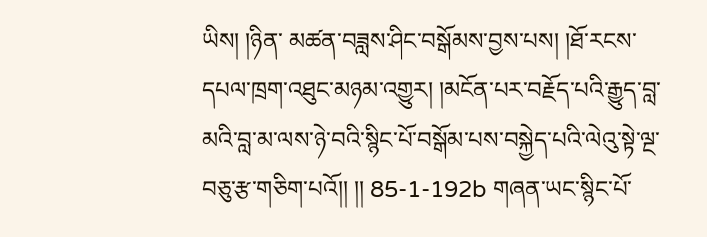ཡིས། །ཉིན་ མཚན་བཟླས་ཤིང་བསྒོམས་བྱས་པས། །ཐོ་རངས་དཔལ་ཁྲག་འཐུང་མཉམ་འགྱུར། །མངོན་པར་བརྗོད་པའི་རྒྱུད་བླ་མའི་བླ་མ་ལས་ཉེ་བའི་སྙིང་པོ་བསྒོམ་པས་བསྐྱེད་པའི་ལེའུ་སྟེ་ལྔ་བཅུ་རྩ་གཅིག་པའོ།། །། 85-1-192b གཞན་ཡང་སྙིང་པོ་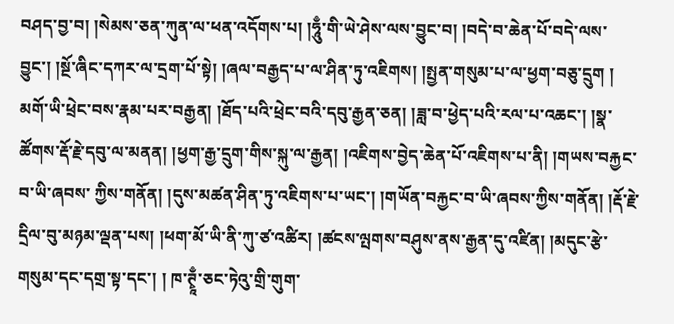བཤད་བྱ་བ། །སེམས་ཅན་ཀུན་ལ་ཕན་འདོགས་པ། །ཧཱུྃ་གི་ཡེ་ཤེས་ལས་བྱུང་བ། །བདེ་བ་ཆེན་པོ་བདེ་ལས་བྱུང་། །སྔོ་ཞིང་དཀར་ལ་དྲག་པོ་སྟེ། །ཞལ་བརྒྱད་པ་ལ་ཤིན་ཏུ་འཇིགས། །སྤྱན་གསུམ་པ་ལ་ཕྱག་བཅུ་དྲུག ། མགོ་ཡི་ཕྲེང་བས་རྣམ་པར་བརྒྱན། །ཐོད་པའི་ཕྲེང་བའི་དབུ་རྒྱན་ཅན། །ཟླ་བ་ཕྱེད་པའི་རལ་པ་འཆང་། །སྣ་ཚོགས་རྡོ་རྗེ་དབུ་ལ་མནན། །ཕྱག་རྒྱ་དྲུག་གིས་སྐུ་ལ་རྒྱན། །འཇིགས་བྱེད་ཆེན་པོ་འཇིགས་པ་ནི། །གཡས་བརྐྱང་བ་ཡི་ཞབས་ ཀྱིས་གནོན། །དུས་མཚན་ཤིན་ཏུ་འཇིགས་པ་ཡང་། །གཡོན་བརྐྱང་བ་ཡི་ཞབས་ཀྱིས་གནོན། །རྡོ་རྗེ་དྲིལ་བུ་མཉམ་ལྡན་པས། །ཕག་མོ་ཡི་ནི་ཀུ་ཙ་འཚིར། །ཚངས་ལྤགས་བཤུས་ནས་རྒྱན་དུ་འཛིན། །མདུང་རྩེ་གསུམ་དང་དགྲ་སྟ་དང་། ། ཁ་ཊྭཱྃ་ཅང་ཏེའུ་གྲི་གུག་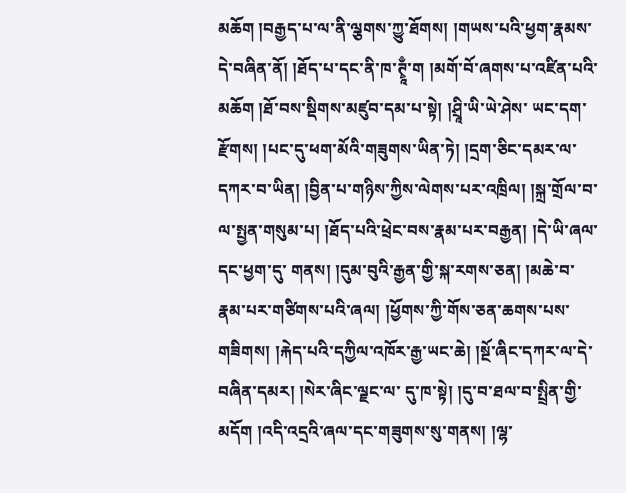མཆོག །བརྒྱད་པ་ལ་ནི་ལྕགས་ཀྱུ་ཐོགས། །གཡས་པའི་ཕྱག་རྣམས་དེ་བཞིན་ནོ། །ཐོད་པ་དང་ནི་ཁ་ཊྭཱྃ་ག །མགོ་བོ་ཞགས་པ་འཛིན་པའི་མཆོག །ཐོ་བས་སྡིགས་མཛུབ་དམ་པ་སྟེ། །ཤྲཱི་ཡི་ཡེ་ཤེས་ ཡང་དག་རྫོགས། །པང་དུ་ཕག་མོའི་གཟུགས་ཡིན་ཏེ། །དྲག་ཅིང་དམར་ལ་དཀར་བ་ཡིན། །བྱིན་པ་གཉིས་ཀྱིས་ལེགས་པར་འཁྲིལ། །སྐྲ་གྲོལ་བ་ལ་སྤྱན་གསུམ་པ། །ཐོད་པའི་ཕྲེང་བས་རྣམ་པར་བརྒྱན། །དེ་ཡི་ཞལ་དང་ཕྱག་དུ་ གནས། །དུམ་བུའི་རྒྱན་གྱི་སྐ་རགས་ཅན། །མཆེ་བ་རྣམ་པར་གཙིགས་པའི་ཞལ། །ཕྱོགས་ཀྱི་གོས་ཅན་ཆགས་པས་གཟིགས། །རྐེད་པའི་དཀྱིལ་འཁོར་རྒྱ་ཡང་ཆེ། །སྔོ་ཞིང་དཀར་ལ་དེ་བཞིན་དམར། །སེར་ཞིང་ལྗང་ལ་ དུ་ཁ་སྟེ། །དུ་བ་ཐལ་བ་སྤྲིན་གྱི་མདོག །འདི་འདྲའི་ཞལ་དང་གཟུགས་སུ་གནས། །ལྷ་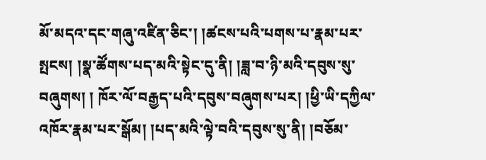མོ་མདའ་དང་གཞུ་འཛིན་ཅིང་། །ཚངས་པའི་པགས་པ་རྣམ་པར་སྤངས། །སྣ་ཚོགས་པད་མའི་སྟེང་དུ་ནི། །ཟླ་བ་ཉི་མའི་དབུས་སུ་བཞུགས། ། ཁོར་ལོ་བརྒྱད་པའི་དབུས་བཞུགས་པར། །ཕྱི་ཡི་དཀྱིལ་འཁོར་རྣམ་པར་སྒོམ། །པད་མའི་ལྟེ་བའི་དབུས་སུ་ནི། །བཅོམ་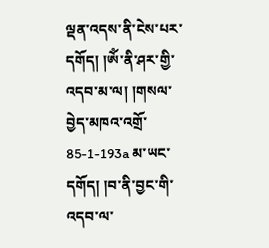ལྡན་འདས་ནི་ངེས་པར་དགོད། །ཨོཾ་ནི་ཤར་གྱི་འདབ་མ་ལ། །གསལ་བྱེད་མཁའ་འགྲོ་ 85-1-193a མ་ཡང་དགོད། །བ་ནི་བྱང་གི་འདབ་ལ་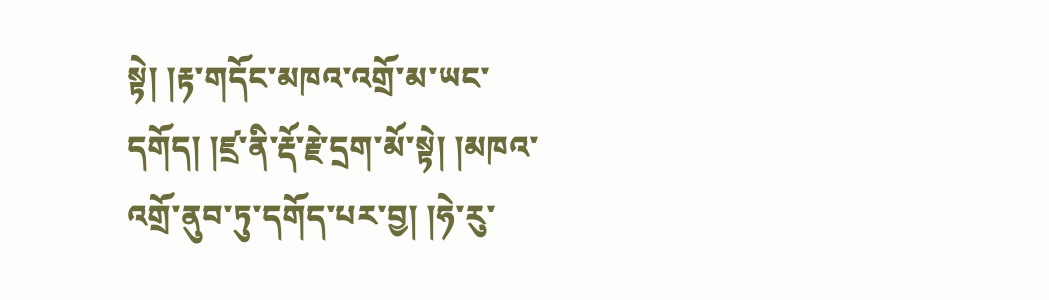སྟེ། །རྟ་གདོང་མཁའ་འགྲོ་མ་ཡང་དགོད། །ཛྲ་ནི་རྡོ་རྗེ་དྲག་མོ་སྟེ། །མཁའ་འགྲོ་ནུབ་ཏུ་དགོད་པར་བྱ། །ཧེ་རུ་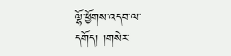ལྷོ་ཕྱོགས་འདབ་ལ་དགོད། །གསེར་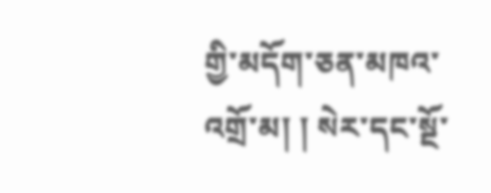གྱི་མདོག་ཅན་མཁའ་འགྲོ་མ། ། སེར་དང་སྔོ་